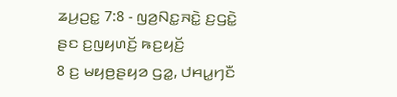ꤘꤣ꤬ꤑꤢ꤭ 7:8 - ꤜꤤ꤬ꤡꤢ꤭ꤏꤢꤧ꤭ ꤢ꤬ꤞꤢꤧ꤭ ꤔꤢ ꤢ꤬ꤜꤟꤛꤢꤩ꤬ ꤒꤢ꤬ꤟꤢꤩ꤬
8 ꤢ꤬ ꤗꤟꤥ꤬ꤔꤟꤤ ꤞꤤ꤭, ꤓꤌꤣ꤭ꤚꤢꤪ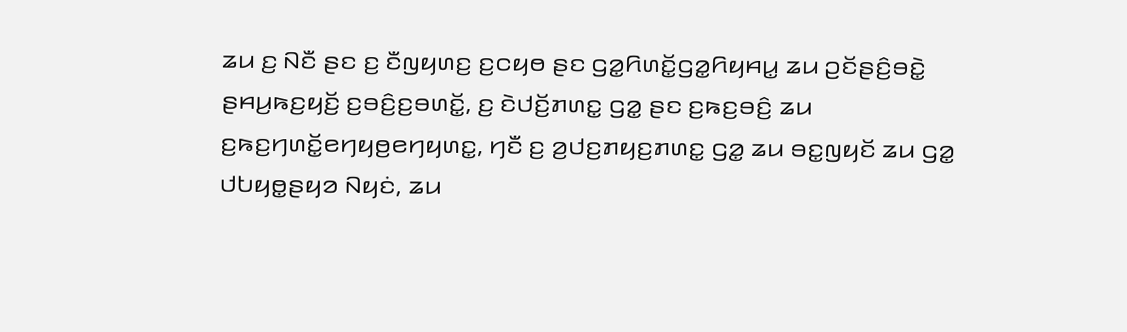ꤘꤣ ꤢ꤬ ꤡꤢꤪ ꤔꤢ ꤢ꤬ ꤢꤪꤜꤟꤛꤢ꤬ ꤢ꤬ꤍꤟꤥ ꤔꤢ ꤞꤤ꤭ꤖꤛꤢꤩ꤭ꤞꤤ꤭ꤖꤟꤌꤣ꤭ ꤘꤣ ꤑꤢꤩꤔꤢꤨ꤬ꤋꤢꤧ꤭ ꤔꤌꤣ꤬ꤒꤢ꤬ꤟꤢꤩ꤬ ꤢ꤬ꤋꤢꤨ꤬ꤢ꤬ꤋꤛꤢꤩ꤭, ꤢ꤬ ꤢꤧꤓꤢꤩ꤬ꤊꤛꤢ꤭ ꤞꤤ꤭ ꤔꤢ ꤢ꤬ꤒꤢ꤬ꤋꤢꤨ꤬ ꤘꤣ ꤢ꤬ꤒꤢ꤬ꤚꤛꤢꤩ꤭ꤕꤚꤟꤥ꤬ꤕꤚꤟꤛꤢ꤭, ꤚꤢꤪ ꤢ꤬ ꤤ꤬ꤓꤢ꤬ꤊꤟꤢ꤬ꤊꤛꤢ꤭ ꤞꤤ꤭ ꤘꤣ ꤋꤢ꤭ꤜꤟꤢꤩ ꤘꤣ ꤞꤤ꤭ ꤓꤝꤟꤥ꤭ꤔꤟꤤ ꤡꤟꤢꤦ, ꤘꤣ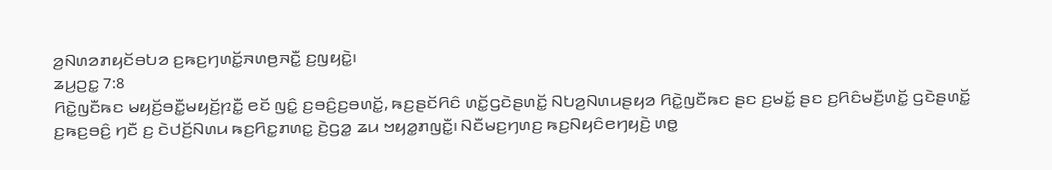ꤤ꤬ꤡꤛꤤꤊꤟꤢꤩꤋꤝꤤ ꤢ꤬ꤒꤢ꤬ꤚꤛꤢꤩ꤭ꤏꤛꤥ꤬ꤏꤢꤪ꤭ ꤢ꤬ꤜꤟꤢꤧ꤭꤯
ꤘꤣ꤬ꤑꤢ꤭ 7:8
ꤖꤢꤧ꤭ꤜꤢꤪꤒꤢ ꤗꤟꤢꤩ꤬ꤋꤢꤪ꤭ꤗꤟꤢꤩ꤬ꤐꤢꤪ꤭ ꤕꤢꤩ ꤜꤢꤨ꤭ ꤢ꤬ꤋꤢꤨ꤬ꤢ꤬ꤋꤛꤢꤩ꤭, ꤒꤢ꤬ꤔꤢꤩꤖꤢꤨ ꤛꤢꤩ꤭ꤞꤢꤧꤔꤛꤢꤩ꤭ ꤡꤝꤤ꤬ꤡꤛꤣꤔꤟꤤ ꤖꤢꤧ꤭ꤜꤢꤪꤒꤢ ꤔꤢ ꤢ꤬ꤗꤢꤩ꤭ ꤔꤢ ꤢ꤬ꤖꤢꤨꤗꤢꤪ꤬ꤛꤢꤩ꤭ ꤞꤢꤧꤔꤛꤢꤩ꤭ ꤢ꤬ꤒꤢ꤬ꤋꤢꤨ꤬ ꤚꤢꤪ ꤢ꤬ ꤢꤧꤓꤢꤩ꤬ꤡꤛꤣ ꤒꤢ꤬ꤖꤢ꤭ꤊꤛꤢ꤭ ꤢꤧ꤬ꤞꤤ꤭ ꤘꤣ ꤠꤟꤤ꤭ꤊꤜꤢꤪ꤭꤯ ꤡꤢꤪꤗꤢ꤬ꤚꤛꤢ꤬ ꤒꤢ꤬ꤡꤟꤢꤨꤕꤚꤟꤢꤧ꤬ ꤛꤥ꤭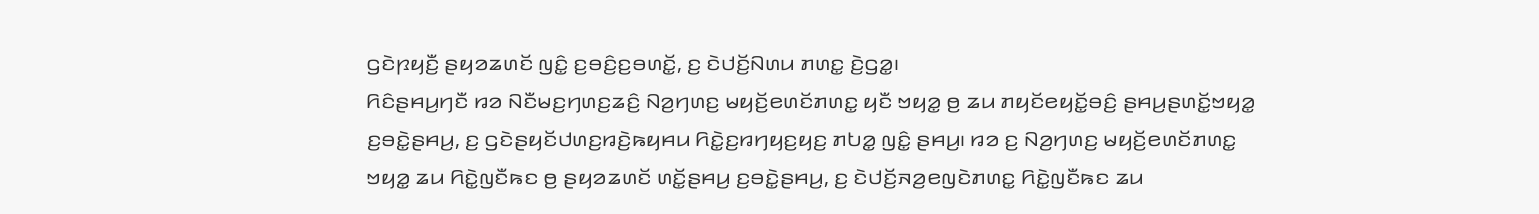ꤞꤢꤧꤐꤟꤢꤪ꤬ ꤔꤟꤤꤘꤛꤢꤩ ꤜꤢꤨ꤭ ꤢ꤬ꤋꤢꤨ꤬ꤢ꤬ꤋꤛꤢꤩ꤭, ꤢ꤬ ꤢꤧꤓꤢꤩ꤬ꤡꤛꤣ ꤊꤛꤢ꤭ ꤢꤧ꤬ꤞꤤ꤭꤯
ꤖꤢꤨꤔꤌꤣ꤬ꤚꤢꤪ ꤙꤤ ꤡꤢꤪꤗꤢ꤬ꤚꤛꤢ꤬ꤘꤢꤨ꤬ ꤡꤤ꤬ꤚꤛꤢ꤬ ꤗꤟꤢꤩ꤬ꤕꤛꤢꤩꤊꤛꤢ꤭ ꤟꤢꤪ ꤠꤟꤤ꤭ ꤥ꤬ ꤘꤣ ꤊꤟꤢꤩꤕꤟꤢꤩ꤭ꤋꤢꤨ꤬ ꤔꤌꤣ꤬ꤔꤛꤢꤩ꤭ꤠꤟꤤ꤭ ꤢ꤬ꤋꤢꤧ꤭ꤔꤌꤣ꤬, ꤢ꤬ ꤞꤢꤧꤔꤟꤢꤩꤓꤛꤢ꤬ꤙꤢꤧ꤬ꤒꤟꤌꤣ ꤖꤢꤧ꤭ꤢ꤬ꤙꤚꤟꤢ꤬ꤟꤢ꤬ ꤊꤝꤤ꤭ ꤜꤢꤨ꤭ ꤔꤌꤣ꤬꤯ ꤙꤤ ꤢ꤬ ꤡꤤ꤬ꤚꤛꤢ꤬ ꤗꤟꤢꤩ꤬ꤕꤛꤢꤩꤊꤛꤢ꤭ ꤠꤟꤤ꤭ ꤘꤣ ꤖꤢꤧ꤭ꤜꤢꤪꤒꤢ ꤥ꤬ ꤔꤟꤤꤘꤛꤢꤩ ꤛꤢꤩ꤭ꤔꤌꤣ꤬ ꤢ꤬ꤋꤢꤧ꤭ꤔꤌꤣ꤬, ꤢ꤬ ꤢꤧꤓꤢꤩ꤬ꤏꤤ꤬ꤕꤜꤢꤧꤊꤛꤢ꤭ ꤖꤢꤧ꤭ꤜꤢꤪꤒꤢ ꤘꤣ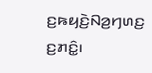ꤢ꤬ꤒꤟꤢꤧ꤬ꤡꤤ꤬ꤚꤛꤢ꤬ ꤢ꤬ꤊꤢꤨ꤭꤯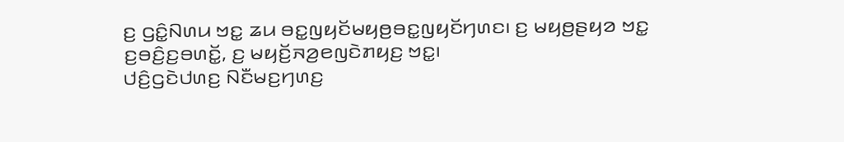ꤢ꤬ ꤞꤢꤨ꤭ꤡꤛꤣ ꤠꤢ꤭ ꤘꤣ ꤋꤢ꤭ꤜꤟꤢꤩꤗꤟꤥ꤬ꤋꤢ꤭ꤜꤟꤢꤩꤚꤛꤢ꤯ ꤢ꤬ ꤗꤟꤥ꤬ꤔꤟꤤ ꤠꤢ꤭ ꤢ꤬ꤋꤢꤨ꤬ꤢ꤬ꤋꤛꤢꤩ꤭, ꤢ꤬ ꤗꤟꤢꤩ꤬ꤏꤤ꤬ꤕꤜꤢꤧꤊꤟꤢ꤬ ꤠꤢ꤭꤯
ꤓꤢꤨ꤬ꤞꤢꤧꤓꤛꤢ꤬ ꤡꤢꤪꤗꤢ꤬ꤚꤛꤢ꤬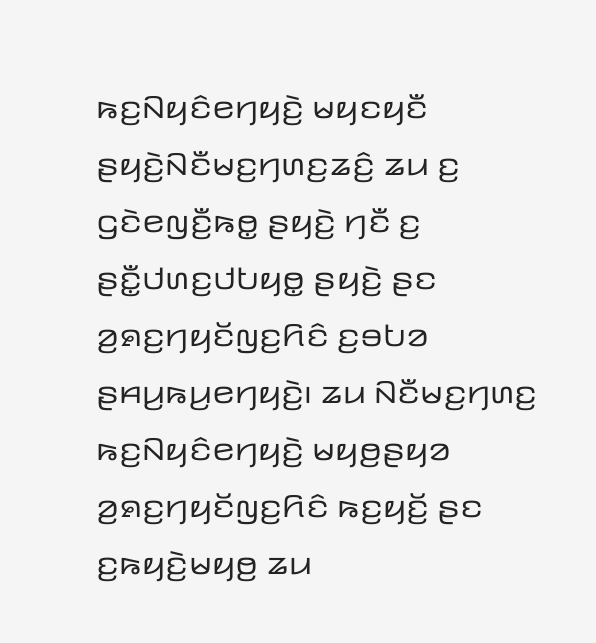ꤒꤢ꤬ꤡꤟꤢꤨꤕꤚꤟꤢꤧ꤬ ꤗꤟꤢꤟꤢꤪ ꤔꤟꤢꤧ꤬ꤡꤢꤪꤗꤢ꤬ꤚꤛꤢ꤬ꤘꤢꤨ꤬ ꤘꤣ ꤢ꤬ ꤞꤢꤧꤕꤜꤢꤪ꤬ꤒꤥ꤭ ꤔꤟꤢꤧ꤬ ꤚꤢꤪ ꤢ꤬ ꤔꤢꤪ꤭ꤓꤛꤢ꤬ꤓꤝꤟꤥ꤭ ꤔꤟꤢꤧ꤬ ꤔꤢ ꤤ꤬ꤎꤢ꤬ꤚꤟꤢꤩꤜꤢ꤬ꤖꤢꤨ ꤢ꤬ꤋꤝꤤ ꤔꤌꤣ꤬ꤒꤣ꤬ꤕꤚꤟꤢꤧ꤬꤯ ꤘꤣ ꤡꤢꤪꤗꤢ꤬ꤚꤛꤢ꤬ ꤒꤢ꤬ꤡꤟꤢꤨꤕꤚꤟꤢꤧ꤬ ꤗꤟꤥ꤬ꤔꤟꤤ ꤤ꤬ꤎꤢ꤬ꤚꤟꤢꤩꤜꤢ꤬ꤖꤢꤨ ꤒꤢ꤬ꤟꤢꤩ꤬ ꤔꤢ ꤢ꤬ꤒꤟꤢꤧ꤬ꤗꤟꤥ꤬ ꤘꤣ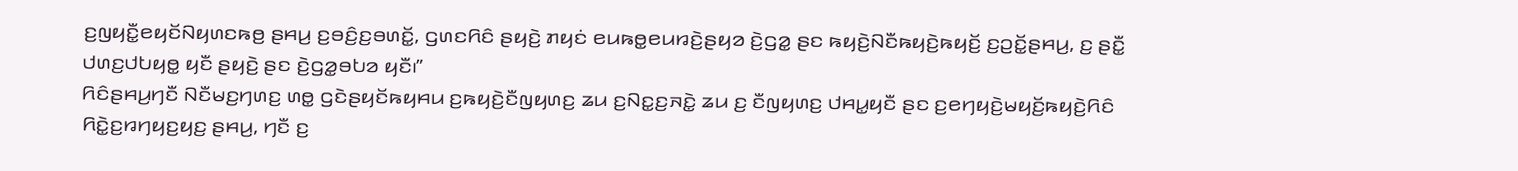ꤢ꤬ꤜꤟꤢꤪ꤭ꤕꤟꤢꤩꤡꤟꤛꤢꤒꤥ꤬ ꤔꤌꤣ꤬ ꤢ꤬ꤋꤢꤨ꤬ꤢ꤬ꤋꤛꤢꤩ꤭, ꤞꤛꤢꤖꤢꤨ ꤔꤟꤢꤧ꤬ ꤊꤟꤢꤦ ꤕꤣꤒꤥ꤭ꤕꤣꤙꤢꤧ꤬ꤔꤟꤤ ꤢꤧ꤬ꤞꤤ꤭ ꤔꤢ ꤒꤟꤢꤧ꤬ꤡꤢꤪꤒꤟꤢꤧ꤬ꤒꤟꤢꤩ꤬ ꤢ꤬ꤑꤢꤩ꤭ꤔꤌꤣ꤬, ꤢ꤬ ꤔꤢꤪ꤭ ꤓꤛꤢ꤬ꤓꤝꤟꤥ꤭ ꤟꤢꤪ ꤔꤟꤢꤧ꤬ ꤔꤢ ꤢꤧ꤬ꤞꤤ꤭ꤋꤝꤤ ꤟꤢꤪ꤯”
ꤖꤢꤨꤔꤌꤣ꤬ꤚꤢꤪ ꤡꤢꤪꤗꤢ꤬ꤚꤛꤢ꤬ ꤛꤥ꤭ ꤞꤢꤧꤔꤟꤢꤩꤒꤟꤌꤣ ꤢ꤬ꤒꤟꤢꤧ꤬ꤢꤪꤜꤟꤛꤢ꤬ ꤘꤣ ꤢ꤬ꤡꤢ꤭ꤢ꤬ꤏꤢꤧ꤭ ꤘꤣ ꤢ꤬ ꤢꤪꤜꤟꤛꤢ꤬ ꤓꤌꤣ꤭ꤟꤢꤪ ꤔꤢ ꤢ꤬ꤕꤚꤟꤢꤧ꤬ꤗꤟꤢꤩ꤬ꤒꤟꤢꤧ꤬ꤖꤢꤨ ꤖꤢꤧ꤭ꤢ꤬ꤙꤚꤟꤢ꤬ꤟꤢ꤬ ꤔꤌꤣ꤬, ꤚꤢꤪ ꤢ꤬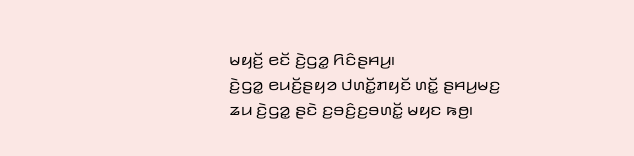ꤗꤟꤢꤩ꤬ ꤕꤢꤩ ꤢꤧ꤬ꤞꤤ꤭ ꤖꤢꤨꤔꤌꤣ꤬꤯
ꤢꤧ꤬ꤞꤤ꤭ ꤕꤣꤢꤩ꤬ꤔꤟꤤ ꤓꤛꤢꤩ꤭ꤊꤟꤢꤩ ꤛꤢꤩ꤭ ꤔꤌꤣ꤬ꤗꤢ꤬ ꤘꤣ ꤢꤧ꤬ꤞꤤ꤭ ꤔꤢꤧ ꤢ꤬ꤋꤢꤨ꤬ꤢ꤬ꤋꤛꤢꤩ꤭ ꤗꤟꤢ ꤒꤥ꤬꤯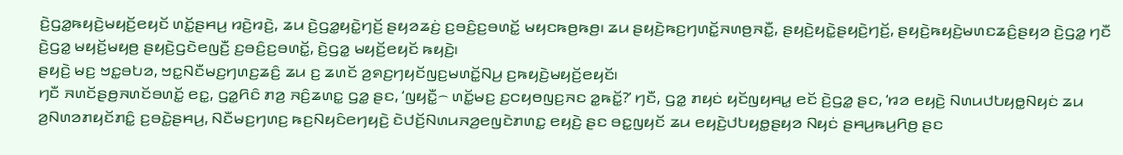ꤢꤧ꤬ꤞꤤ꤭ꤒꤟꤢꤧ꤬ꤗꤟꤢꤩ꤬ꤕꤟꤢꤩ ꤛꤢꤩ꤭ꤔꤌꤣ꤬ ꤙꤢꤧ꤬ꤙꤢꤧ꤬, ꤘꤣ ꤢꤧ꤬ꤞꤤ꤭ꤟꤢꤧ꤭ꤚꤢꤩ꤬ ꤔꤟꤤꤘꤢꤦ꤬ ꤢ꤬ꤋꤢꤨ꤬ꤢ꤬ꤋꤛꤢꤩ꤭ ꤗꤟꤢꤒꤥ꤬ꤒꤥ꤬꤯ ꤘꤣ ꤔꤟꤢꤧ꤬ꤒꤢ꤬ꤚꤛꤢꤩ꤭ꤏꤛꤥ꤬ꤏꤢꤪ꤭, ꤔꤟꤢꤧ꤬ꤟꤢꤧ꤭ꤔꤟꤢꤧ꤬ꤚꤢꤩ꤬, ꤔꤟꤢꤧ꤬ꤒꤟꤢꤧ꤬ꤗꤛꤢꤘꤢꤨ꤬ꤔꤟꤤ ꤢꤧ꤬ꤞꤤ꤭ ꤚꤢꤪ ꤢꤧ꤬ꤞꤤ꤭ ꤗꤟꤢꤩ꤬ꤗꤟꤥ꤬ ꤔꤟꤢꤧ꤬ꤞꤢꤧꤕꤜꤢꤪ꤬ ꤢ꤬ꤋꤢꤨ꤬ꤢ꤬ꤋꤛꤢꤩ꤭, ꤢꤧ꤬ꤞꤤ꤭ ꤗꤟꤢꤩ꤬ꤕꤟꤢꤩ ꤒꤟꤢꤧ꤬꤯
ꤔꤟꤢꤧ꤬ ꤗꤢ꤬ ꤠꤢ꤭ꤋꤝꤤ, ꤠꤢ꤭ꤡꤢꤪꤗꤢ꤬ꤚꤛꤢ꤬ꤘꤢꤨ꤬ ꤘꤣ ꤢ꤬ ꤘꤛꤢꤩ ꤤ꤬ꤎꤢ꤬ꤚꤟꤢꤩꤜꤢ꤬ꤗꤛꤢꤩ꤭ꤡꤣ꤬ ꤢ꤬ꤒꤟꤢꤧ꤬ꤗꤟꤢꤩ꤬ꤕꤟꤢꤩ꤯
ꤚꤢꤪ ꤏꤛꤢꤩꤔꤥ꤬ꤏꤛꤢꤩꤋꤛꤢꤩ꤭ ꤕꤢ꤭, ꤞꤤ꤭ꤖꤢꤨ ꤊꤤ꤬ ꤏꤢꤨ꤬ꤘꤛꤢ꤭ ꤞꤤ꤭ ꤔꤢ, ‘ꤜꤟꤢꤪ꤭꤮ ꤛꤢꤩ꤭ꤗꤢ꤬ ꤢ꤬ꤍꤟꤥꤜꤢ꤬ꤏꤢ ꤤ꤭ꤒꤢꤩ꤭?’ ꤚꤢꤪ, ꤞꤤ꤭ ꤊꤟꤢꤦ ꤟꤢꤩꤜꤟꤌꤣ꤭ ꤕꤢꤩ ꤢꤧ꤬ꤞꤤ꤭ ꤔꤢ, ‘ꤙꤤ ꤕꤟꤢꤧ꤬ ꤡꤛꤣꤓꤝꤟꤥ꤭ꤡꤟꤢꤦ ꤘꤣ ꤤ꤬ꤡꤛꤤꤊꤟꤢꤩꤊꤢꤨ꤭ ꤢ꤬ꤋꤢꤧ꤭ꤔꤌꤣ꤬, ꤡꤢꤪꤗꤢ꤬ꤚꤛꤢ꤬ ꤒꤢ꤬ꤡꤟꤢꤨꤕꤚꤟꤢꤧ꤬ ꤢꤧꤓꤢꤩ꤬ꤡꤛꤣꤏꤤ꤬ꤕꤜꤢꤧꤊꤛꤢ꤭ ꤕꤟꤢꤧ꤬ ꤔꤢ ꤋꤢ꤭ꤜꤟꤢꤩ ꤘꤣ ꤕꤟꤢꤧ꤬ꤓꤝꤟꤥ꤭ꤔꤟꤤ ꤡꤟꤢꤦ ꤔꤌꤣ꤬ꤒꤣ꤬ꤖꤥ꤬ ꤔꤢ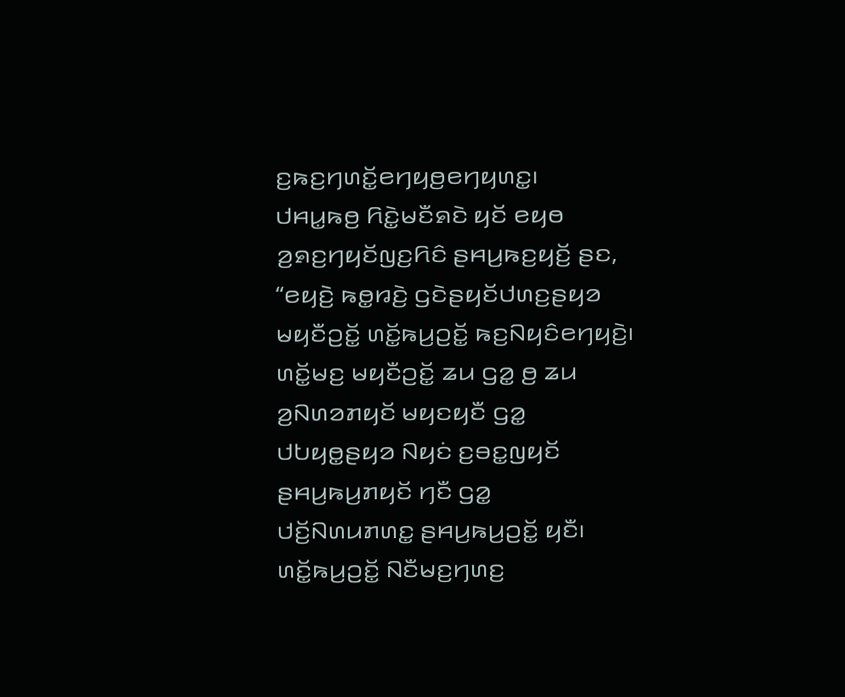ꤢ꤬ꤒꤢ꤬ꤚꤛꤢꤩ꤭ꤕꤚꤟꤥ꤬ꤕꤚꤟꤛꤢ꤭꤯
ꤓꤌꤣ꤭ꤒꤥ꤬ ꤖꤢꤧ꤭ꤗꤢꤪꤎꤢꤧ ꤟꤢꤩ ꤕꤟꤥ ꤤ꤬ꤎꤢ꤬ꤚꤟꤢꤩꤜꤢ꤬ꤖꤢꤨ ꤔꤌꤣ꤬ꤒꤢ꤬ꤟꤢꤩ꤬ ꤔꤢ, “ꤕꤟꤢꤧ꤬ ꤒꤥ꤭ꤙꤢꤧ꤬ ꤞꤢꤧꤔꤟꤢꤩꤓꤛꤢ꤬ꤔꤟꤤ ꤗꤟꤢꤪꤑꤢꤩ꤭ ꤛꤢꤩ꤭ꤒꤣ꤬ꤑꤢꤩ꤭ ꤒꤢ꤬ꤡꤟꤢꤨꤕꤚꤟꤢꤧ꤬꤯ ꤛꤢꤩ꤭ꤗꤢ꤬ ꤗꤟꤢꤪꤑꤢꤩ꤭ ꤘꤣ ꤞꤤ꤭ ꤥ꤬ ꤘꤣ ꤤ꤬ꤡꤛꤤꤊꤟꤢꤩ ꤗꤟꤢꤟꤢꤪ ꤞꤤ꤭ ꤓꤝꤟꤥ꤭ꤔꤟꤤ ꤡꤟꤢꤦ ꤢ꤬ꤋꤢ꤭ꤜꤟꤢꤩ ꤔꤌꤣ꤬ꤒꤣ꤬ꤊꤟꤢꤩ ꤚꤢꤪ ꤞꤤ꤭ ꤓꤢꤩ꤬ꤡꤛꤣꤊꤛꤢ꤭ ꤔꤌꤣ꤬ꤒꤣ꤬ꤑꤢꤩ꤭ ꤟꤢꤪ꤯ ꤛꤢꤩ꤭ꤒꤣ꤬ꤑꤢꤩ꤭ ꤡꤢꤪꤗꤢ꤬ꤚꤛꤢ꤬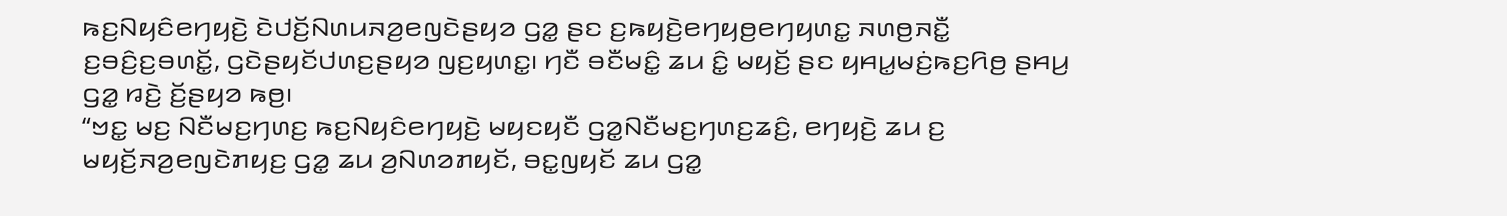ꤒꤢ꤬ꤡꤟꤢꤨꤕꤚꤟꤢꤧ꤬ ꤢꤧꤓꤢꤩ꤬ꤡꤛꤣꤏꤤ꤬ꤕꤜꤢꤧꤔꤟꤤ ꤞꤤ꤭ ꤔꤢ ꤢ꤬ꤒꤟꤢꤧ꤬ꤕꤚꤟꤥ꤬ꤕꤚꤟꤛꤢ꤭ ꤏꤛꤥ꤬ꤏꤢꤪ꤭ ꤢ꤬ꤋꤢꤨ꤬ꤢ꤬ꤋꤛꤢꤩ꤭, ꤞꤢꤧꤔꤟꤢꤩꤓꤛꤢ꤬ꤔꤟꤤ ꤜꤢ꤬ꤟꤛꤢ꤭꤯ ꤚꤢꤪ ꤋꤢꤪꤗꤢꤨ꤭ ꤘꤣ ꤢꤨ꤭ ꤗꤟꤢꤩ꤬ ꤔꤢ ꤟꤌꤣ꤭ꤗꤢꤦ꤬ꤒꤢ꤬ꤖꤥ꤬ ꤔꤌꤣ꤬ ꤞꤤ꤭ ꤙꤢꤧ꤬ ꤢꤩ꤬ꤔꤟꤤ ꤒꤥ꤬꤯
“ꤠꤢ꤭ ꤗꤢ꤬ ꤡꤢꤪꤗꤢ꤬ꤚꤛꤢ꤬ ꤒꤢ꤬ꤡꤟꤢꤨꤕꤚꤟꤢꤧ꤬ ꤗꤟꤢꤟꤢꤪ ꤞꤤ꤭ꤡꤢꤪꤗꤢ꤬ꤚꤛꤢ꤬ꤘꤢꤨ꤬, ꤕꤚꤟꤢꤧ꤬ ꤘꤣ ꤢ꤬ ꤗꤟꤢꤩ꤬ꤏꤤ꤬ꤕꤜꤢꤧꤊꤟꤢ꤬ ꤞꤤ꤭ ꤘꤣ ꤤ꤬ꤡꤛꤤꤊꤟꤢꤩ, ꤋꤢ꤭ꤜꤟꤢꤩ ꤘꤣ ꤞꤤ꤭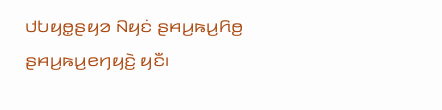ꤓꤝꤟꤥ꤭ꤔꤟꤤ ꤡꤟꤢꤦ ꤔꤌꤣ꤬ꤒꤣ꤬ꤖꤥ꤬ ꤔꤌꤣ꤬ꤒꤣ꤬ꤕꤚꤟꤢꤧ꤬ ꤟꤢꤪ꤯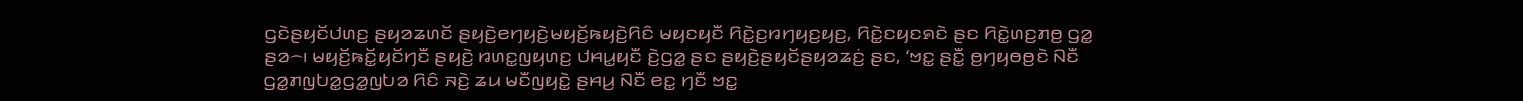ꤞꤢꤧꤔꤟꤢꤩꤓꤛꤢ꤬ ꤔꤟꤤꤘꤛꤢꤩ ꤔꤟꤢꤧ꤬ꤕꤚꤟꤢꤧ꤬ꤗꤟꤢꤩ꤬ꤒꤟꤢꤧ꤬ꤖꤢꤨ ꤗꤟꤢꤟꤢꤪ ꤖꤢꤧ꤭ꤢ꤬ꤙꤚꤟꤢ꤬ꤟꤢ꤬, ꤖꤢꤧ꤭ꤢꤟꤢꤎꤢꤧ ꤔꤢ ꤖꤢꤧ꤭ꤛꤢ꤬ꤊꤥ꤬ ꤞꤤ꤭ ꤔꤤ꤮꤯ ꤗꤟꤢꤩ꤬ꤒꤢꤩ꤭ꤟꤢꤩꤚꤢꤪ ꤔꤟꤢꤧ꤬ ꤙꤛꤢ꤭ꤜꤟꤛꤢ꤬ ꤓꤌꤣ꤭ꤟꤢꤪ ꤢꤧ꤬ꤞꤤ꤭ ꤔꤢ ꤔꤟꤢꤧ꤬ꤔꤟꤢꤩꤔꤟꤤꤘꤢꤦ꤬ ꤔꤢ, ‘ꤠꤢ꤭ ꤔꤢꤪ꤭ ꤥ꤬ꤚꤟꤥꤥ꤬ꤢꤧ ꤡꤢꤪ ꤞꤤ꤭ꤊꤜꤝꤤ꤭ꤞꤤ꤭ꤜꤝꤤ ꤖꤢꤨ ꤏꤢꤧ꤬ ꤘꤣ ꤗꤢꤪꤜꤟꤢꤧ꤭ ꤔꤌꤣ꤬ ꤡꤢꤪ ꤕꤢ꤭ ꤚꤢꤪ ꤠꤢ꤭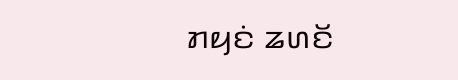ꤊꤟꤢꤦ ꤘꤛꤢꤩ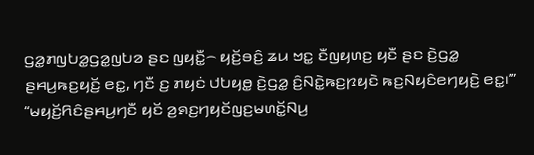ꤞꤤ꤭ꤊꤜꤝꤤ꤭ꤞꤤ꤭ꤜꤝꤤ ꤔꤢ ꤜꤟꤢꤪ꤭꤮ ꤟꤢꤩ꤬ꤋꤢꤨ꤬ ꤘꤣ ꤠꤢ꤭ ꤢꤪꤜꤟꤛꤢ꤬ ꤟꤢꤪ ꤔꤢ ꤢꤧ꤬ꤞꤤ꤭ ꤔꤌꤣ꤬ꤒꤢ꤬ꤟꤢꤩ꤬ ꤕꤢ꤭, ꤚꤢꤪ ꤢ꤬ ꤊꤟꤢꤦ ꤓꤝꤟꤥ꤭ ꤢꤧ꤬ꤞꤤ꤭ ꤢꤨ꤬ꤡꤢꤧ꤭ꤒꤢ꤬ꤐꤟꤢꤧ ꤒꤢ꤬ꤡꤟꤢꤨꤕꤚꤟꤢꤧ꤬ ꤕꤢ꤭꤯’”
“ꤗꤟꤢꤩ꤬ꤖꤢꤨꤔꤌꤣ꤬ꤚꤢꤪ ꤟꤢꤩ ꤤ꤬ꤎꤢ꤬ꤚꤟꤢꤩꤜꤢ꤬ꤗꤛꤢꤩ꤭ꤡꤣ꤬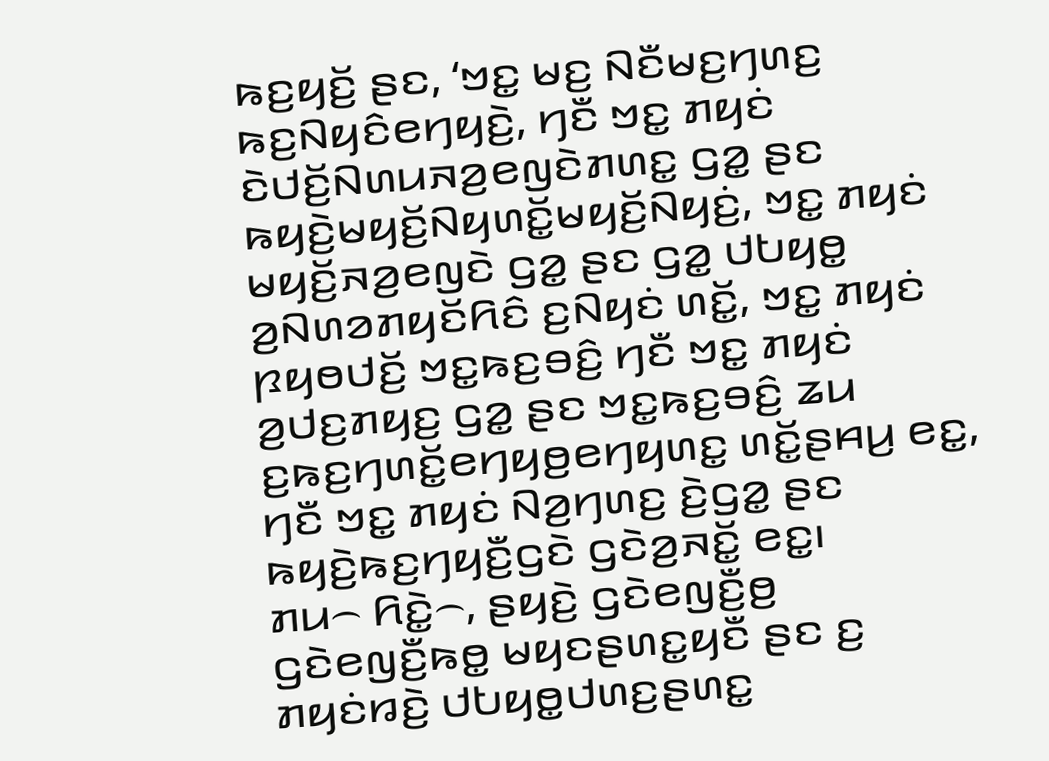ꤒꤢ꤬ꤟꤢꤩ꤬ ꤔꤢ, ‘ꤠꤢ꤭ ꤗꤢ꤬ ꤡꤢꤪꤗꤢ꤬ꤚꤛꤢ꤬ ꤒꤢ꤬ꤡꤟꤢꤨꤕꤚꤟꤢꤧ꤬, ꤚꤢꤪ ꤠꤢ꤭ ꤊꤟꤢꤦ ꤢꤧꤓꤢꤩ꤬ꤡꤛꤣꤏꤤ꤬ꤕꤜꤢꤧꤊꤛꤢ꤭ ꤞꤤ꤭ ꤔꤢ ꤒꤟꤢꤧ꤬ꤗꤟꤢꤩ꤬ꤡꤟꤛꤢꤩ꤭ꤗꤟꤢꤩ꤬ꤡꤟꤢꤦ꤬, ꤠꤢ꤭ ꤊꤟꤢꤦ ꤗꤟꤢꤩ꤬ꤏꤤ꤬ꤕꤜꤢꤧ ꤞꤤ꤭ ꤔꤢ ꤞꤤ꤭ ꤓꤝꤟꤥ꤭ ꤤ꤬ꤡꤛꤤꤊꤟꤢꤩꤖꤢꤨ ꤢ꤬ꤡꤟꤢꤦ ꤛꤢꤩ꤭, ꤠꤢ꤭ ꤊꤟꤢꤦ ꤐꤟꤥꤓꤢꤩ꤬ ꤠꤢ꤭ꤒꤢ꤬ꤋꤢꤨ꤬ ꤚꤢꤪ ꤠꤢ꤭ ꤊꤟꤢꤦ ꤤ꤬ꤓꤢ꤬ꤊꤟꤢ꤬ ꤞꤤ꤭ ꤔꤢ ꤠꤢ꤭ꤒꤢ꤬ꤋꤢꤨ꤬ ꤘꤣ ꤢ꤬ꤒꤢ꤬ꤚꤛꤢꤩ꤭ꤕꤚꤟꤥ꤬ꤕꤚꤟꤛꤢ꤭ ꤛꤢꤩ꤭ꤔꤌꤣ꤬ ꤕꤢ꤭, ꤚꤢꤪ ꤠꤢ꤭ ꤊꤟꤢꤦ ꤡꤤ꤬ꤚꤛꤢ꤬ ꤢꤧ꤬ꤞꤤ꤭ ꤔꤢ ꤒꤟꤢꤧ꤬ꤒꤢ꤬ꤚꤟꤢꤪ꤬ꤞꤢꤧ ꤞꤢꤧꤤ꤬ꤏꤢꤩ꤭ ꤕꤢ꤭꤯
ꤊꤣ꤮ ꤖꤢꤧ꤭꤮, ꤔꤟꤢꤧ꤬ ꤞꤢꤧꤕꤜꤢꤪ꤬ꤥ꤬ ꤞꤢꤧꤕꤜꤢꤪ꤬ꤒꤥ꤭ ꤗꤟꤢꤔꤛꤢ꤭ꤟꤢꤪ ꤔꤢ ꤢ꤬ ꤊꤟꤢꤦꤙꤢꤧ꤬ ꤓꤝꤟꤥ꤭ꤓꤛꤢ꤬ꤔꤛꤢ꤭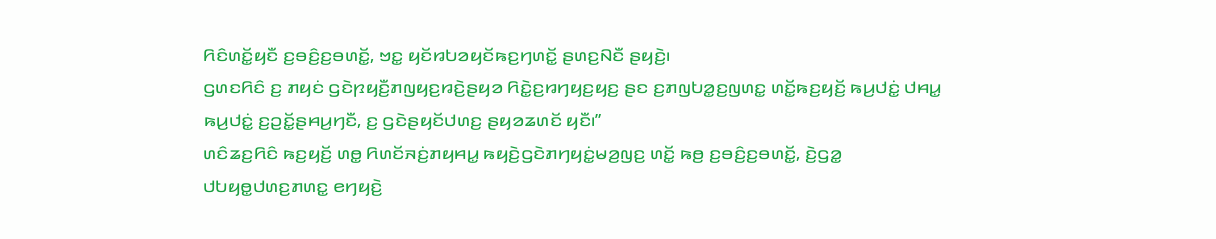ꤖꤢꤨꤛꤢꤩ꤭ꤟꤢꤪ ꤢ꤬ꤋꤢꤨ꤬ꤢ꤬ꤋꤛꤢꤩ꤭, ꤠꤢ꤭ ꤟꤢꤩꤙꤝꤤꤟꤢꤩꤒꤢ꤬ꤚꤛꤢꤩ꤭ ꤔꤛꤢ꤬ꤡꤢꤪ ꤔꤟꤢꤧ꤬꤯
ꤞꤛꤢꤖꤢꤨ ꤢ꤬ ꤊꤟꤢꤦ ꤞꤢꤧꤐꤟꤢꤪ꤬ꤊꤜꤟꤢ꤬ꤙꤢꤧ꤬ꤔꤟꤤ ꤖꤢꤧ꤭ꤢ꤬ꤙꤚꤟꤢ꤬ꤟꤢ꤬ ꤔꤢ ꤢ꤬ꤊꤜꤝꤤ꤭ꤢ꤬ꤜꤛꤢ꤭ ꤛꤢꤩ꤭ꤒꤢ꤬ꤟꤢꤩ꤬ ꤒꤣ꤬ꤓꤢꤦ꤭ ꤓꤌꤣ꤭ ꤒꤣ꤬ꤓꤢꤦ꤭ ꤢ꤬ꤑꤢꤩ꤭ꤔꤌꤣ꤬ꤚꤢꤪ, ꤢ꤬ ꤞꤢꤧꤔꤟꤢꤩꤓꤛꤢ꤬ ꤔꤟꤤꤘꤛꤢꤩ ꤟꤢꤪ꤯”
ꤛꤢꤨꤘꤢ꤬ꤖꤢꤨ ꤒꤢ꤬ꤟꤢꤩ꤬ ꤛꤥ꤭ ꤖꤛꤢꤩꤏꤢꤦ꤬ꤊꤟꤌꤣ꤭ ꤒꤟꤢꤧ꤬ꤞꤢꤧꤊꤚꤟꤢꤦ꤭ꤗꤤ꤬ꤜꤢ꤬ ꤛꤢꤩ꤭ ꤒꤥ꤬ ꤢ꤬ꤋꤢꤨ꤬ꤢ꤬ꤋꤛꤢꤩ꤭, ꤢꤧ꤬ꤞꤤ꤭ ꤓꤝꤟꤥ꤭ꤓꤛꤢ꤬ꤊꤛꤢ꤭ ꤕꤚꤟꤢꤧ꤬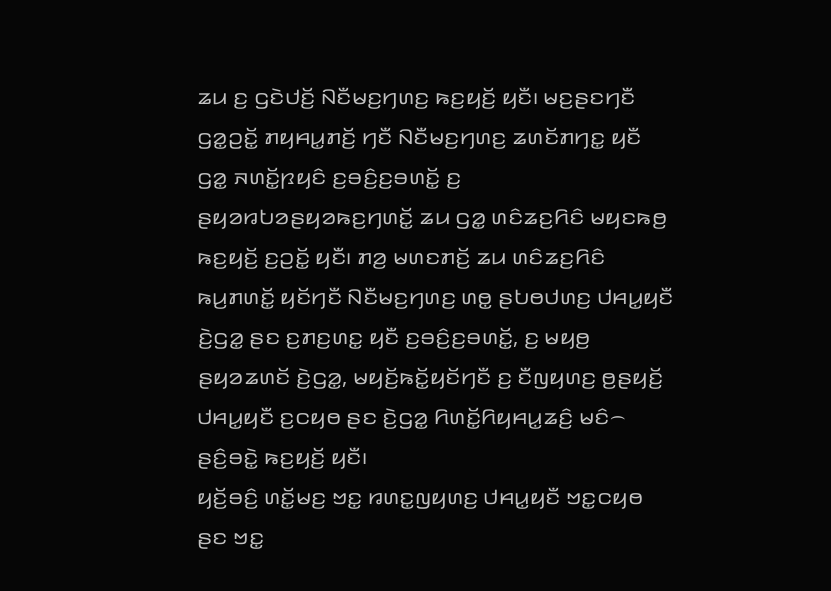ꤘꤣ ꤢ꤬ ꤞꤢꤧꤓꤢꤩ꤬ ꤡꤢꤪꤗꤢ꤬ꤚꤛꤢ꤬ ꤒꤢ꤬ꤟꤢꤩ꤬ ꤟꤢꤪ꤯ ꤗꤢ꤬ꤔꤢꤚꤢꤪ ꤞꤤ꤭ꤑꤢꤩ꤭ ꤊꤟꤌꤣ꤭ꤊꤢꤩ꤬ ꤚꤢꤪ ꤡꤢꤪꤗꤢ꤬ꤚꤛꤢ꤬ ꤘꤛꤢꤩꤊꤚꤢ꤭ ꤟꤢꤪ ꤞꤤ꤭ ꤏꤛꤢꤩ꤭ꤐꤟꤢꤨ ꤢ꤬ꤋꤢꤨ꤬ꤢ꤬ꤋꤛꤢꤩ꤭ ꤢ꤬ ꤔꤟꤤꤙꤝꤤꤔꤟꤤꤒꤢ꤬ꤚꤛꤢꤩ꤭ ꤘꤣ ꤞꤤ꤭ ꤛꤢꤨꤘꤢ꤬ꤖꤢꤨ ꤗꤟꤢꤒꤥ꤬ ꤒꤢ꤬ꤟꤢꤩ꤬ ꤢ꤬ꤑꤢꤩ꤭ ꤟꤢꤪ꤯ ꤊꤤ꤬ ꤗꤛꤢꤊꤢꤩ꤬ ꤘꤣ ꤛꤢꤨꤘꤢ꤬ꤖꤢꤨ ꤒꤣ꤬ꤊꤛꤢꤩ꤭ ꤟꤢꤩꤚꤢꤪ ꤡꤢꤪꤗꤢ꤬ꤚꤛꤢ꤬ ꤛꤥ꤭ ꤔꤝꤥꤓꤛꤢ꤬ ꤓꤌꤣ꤭ꤟꤢꤪ ꤢꤧ꤬ꤞꤤ꤭ ꤔꤢ ꤢ꤬ꤊꤢ꤬ꤛꤢ꤭ ꤟꤢꤪ ꤢ꤬ꤋꤢꤨ꤬ꤢ꤬ꤋꤛꤢꤩ꤭, ꤢ꤬ ꤗꤟꤥ꤬ ꤔꤟꤤꤘꤛꤢꤩ ꤢꤧ꤬ꤞꤤ꤭, ꤗꤟꤢꤩ꤬ꤒꤢꤩ꤭ꤟꤢꤩꤚꤢꤪ ꤢ꤬ ꤢꤪꤜꤟꤛꤢ꤬ ꤥ꤬ꤔꤟꤢꤩ꤬ ꤓꤌꤣ꤭ꤟꤢꤪ ꤢ꤬ꤍꤟꤥ ꤔꤢ ꤢꤧ꤬ꤞꤤ꤭ ꤖꤛꤢꤩ꤭ꤖꤟꤌꤣ꤭ꤘꤢꤨ꤬ ꤗꤢꤨ꤮ ꤔꤢꤨ꤬ꤋꤢꤧ꤭ ꤒꤢ꤬ꤟꤢꤩ꤬ ꤟꤢꤪ꤯
ꤟꤢꤩ꤬ꤋꤢꤨ꤬ ꤛꤢꤩ꤭ꤗꤢ꤬ ꤠꤢ꤭ ꤙꤛꤢ꤭ꤜꤟꤛꤢ꤬ ꤓꤌꤣ꤭ꤟꤢꤪ ꤠꤢ꤭ꤍꤟꤥ ꤔꤢ ꤠꤢ꤭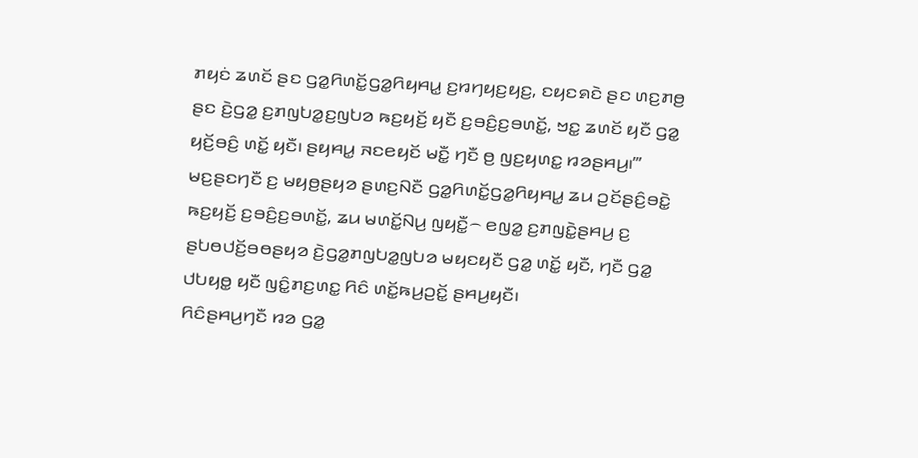ꤊꤟꤢꤦ ꤘꤛꤢꤩ ꤔꤢ ꤞꤤ꤭ꤖꤛꤢꤩ꤭ꤞꤤ꤭ꤖꤟꤌꤣ꤭ ꤢ꤬ꤙꤚꤟꤢ꤬ꤟꤢ꤬, ꤢꤟꤢꤎꤢꤧ ꤔꤢ ꤛꤢ꤬ꤊꤥ꤬ ꤔꤢ ꤢꤧ꤬ꤞꤤ꤭ ꤢ꤬ꤊꤜꤝꤤ꤭ꤢ꤬ꤜꤝꤤ ꤒꤢ꤬ꤟꤢꤩ꤬ ꤟꤢꤪ ꤢ꤬ꤋꤢꤨ꤬ꤢ꤬ꤋꤛꤢꤩ꤭, ꤠꤢ꤭ ꤘꤛꤢꤩ ꤟꤢꤪ ꤞꤤ꤭ ꤟꤢꤩ꤬ꤋꤢꤨ꤬ ꤛꤢꤩ꤭ ꤟꤢꤪ꤯ ꤔꤟꤌꤣ꤭ ꤏꤢꤕꤟꤢꤩ ꤗꤢꤪ꤭ ꤚꤢꤪ ꤥ꤬ ꤜꤢ꤬ꤟꤛꤢ꤭ ꤙꤤꤔꤌꤣ꤬꤯’”
ꤗꤢ꤬ꤔꤢꤚꤢꤪ ꤢ꤬ ꤗꤟꤥ꤬ꤔꤟꤤ ꤔꤛꤢ꤬ꤡꤢꤪ ꤞꤤ꤭ꤖꤛꤢꤩ꤭ꤞꤤ꤭ꤖꤟꤌꤣ꤭ ꤘꤣ ꤑꤢꤩꤔꤢꤨ꤬ꤋꤢꤧ꤭ ꤒꤢ꤬ꤟꤢꤩ꤬ ꤢ꤬ꤋꤢꤨ꤬ꤢ꤬ꤋꤛꤢꤩ꤭, ꤘꤣ ꤗꤛꤢꤩ꤭ꤡꤣ꤬ ꤜꤟꤢꤪ꤭꤮ ꤕꤜꤤ꤭ ꤢ꤬ꤊꤜꤢꤧ꤭ꤔꤌꤣ꤬ ꤢ꤬ ꤔꤝꤥꤓꤢꤩ꤬ꤋꤥꤔꤟꤤ ꤢꤧ꤬ꤞꤤ꤭ꤊꤜꤝꤤ꤭ꤜꤝꤤ ꤗꤟꤢꤟꤢꤪ ꤞꤤ꤭ ꤛꤢꤩ꤭ ꤟꤢꤪ, ꤚꤢꤪ ꤞꤤ꤭ ꤓꤝꤟꤥ꤭ ꤟꤢꤪ ꤜꤢꤨ꤭ꤊꤢ꤬ꤛꤢ꤭ ꤖꤢꤨ ꤛꤢꤩ꤭ꤒꤣ꤬ꤑꤢꤩ꤭ ꤔꤌꤣ꤬ꤟꤢꤪ꤯
ꤖꤢꤨꤔꤌꤣ꤬ꤚꤢꤪ ꤙꤤ ꤞꤤ꤭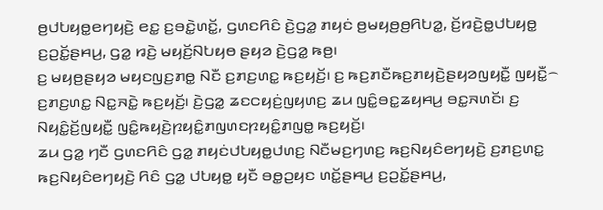ꤥ꤬ꤓꤝꤟꤥ꤭ꤕꤚꤟꤢꤧ꤬ ꤕꤢ꤭ ꤢ꤬ꤋꤢꤧ꤭ꤛꤢꤩ꤭, ꤞꤛꤢꤖꤢꤨ ꤢꤧ꤬ꤞꤤ꤭ ꤊꤟꤢꤦ ꤥ꤬ꤗꤟꤥ꤬ꤥ꤬ꤖꤝꤤ꤭, ꤢꤩ꤬ꤙꤢꤧ꤬ꤥ꤭ꤓꤝꤟꤥ꤭ ꤢ꤬ꤑꤢꤩ꤭ꤔꤌꤣ꤬, ꤞꤤ꤭ ꤙꤢꤧ꤬ ꤗꤟꤢꤩ꤬ꤡꤝꤟꤥ ꤔꤟꤤ ꤢꤧ꤬ꤞꤤ꤭ ꤒꤥ꤬꤯
ꤢ꤬ ꤗꤟꤥ꤬ꤔꤟꤤ ꤗꤟꤢꤜꤢ꤬ꤊꤥ꤭ ꤡꤢꤪ ꤢ꤬ꤊꤢ꤬ꤛꤢ꤭ ꤒꤢ꤬ꤟꤢꤩ꤬꤯ ꤢ꤬ ꤒꤢ꤬ꤊꤢꤪꤒꤢ꤬ꤊꤟꤢꤧ꤬ꤔꤟꤤꤜꤟꤢꤪ꤭ ꤜꤟꤢꤪ꤭꤮ ꤢ꤬ꤊꤢ꤬ꤛꤢ꤭ ꤡꤢ꤭ꤏꤢꤧ꤭ ꤒꤢ꤬ꤟꤢꤩ꤬꤯ ꤢꤧ꤬ꤞꤤ꤭ ꤘꤢꤍꤟꤢꤦ꤬ꤜꤟꤛꤢ꤬ ꤘꤣ ꤜꤢꤨ꤭ꤋꤢ꤭ꤘꤟꤌꤣ꤬ ꤋꤢ꤭ꤏꤛꤢꤩ꤯ ꤢ꤬ ꤡꤟꤢꤨ꤭ꤢꤩ꤬ꤜꤟꤢꤪ꤭ ꤜꤢꤨ꤭ꤒꤟꤢꤧ꤬ꤐꤟꤢꤨ꤭ꤊꤜꤛꤢꤐꤟꤢꤨ꤭ꤊꤜꤥ꤭ ꤒꤢ꤬ꤟꤢꤩ꤬꤯
ꤘꤣ ꤞꤤ꤭ ꤚꤢꤪ ꤞꤛꤢꤖꤢꤨ ꤞꤤ꤭ ꤊꤟꤢꤦꤓꤝꤟꤥ꤭ꤓꤛꤢ꤬ ꤡꤢꤪꤗꤢ꤬ꤚꤛꤢ꤬ ꤒꤢ꤬ꤡꤟꤢꤨꤕꤚꤟꤢꤧ꤬ ꤢ꤬ꤊꤢ꤬ꤛꤢ꤭ ꤒꤢ꤬ꤡꤟꤢꤨꤕꤚꤟꤢꤧ꤬ ꤖꤢꤨ ꤞꤤ꤭ ꤓꤝꤟꤥ꤭ ꤟꤢꤪ ꤋꤥ꤭ꤑꤟꤢ ꤛꤢꤩ꤭ꤔꤌꤣ꤬ ꤢ꤬ꤑꤢꤩ꤭ꤔꤌꤣ꤬,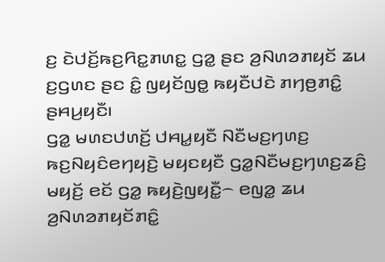ꤢ꤬ ꤢꤧꤓꤢꤩ꤬ꤒꤢ꤬ꤖꤢ꤭ꤊꤛꤢ꤭ ꤞꤤ꤭ ꤔꤢ ꤤ꤬ꤡꤛꤤꤊꤟꤢꤩ ꤘꤣ ꤢ꤬ꤞꤛꤢ ꤔꤢ ꤢꤨ꤭ ꤜꤟꤢꤩꤜꤥ꤭ ꤒꤟꤢꤪꤓꤢꤧ ꤊꤚꤥ꤬ꤊꤢꤨ꤭ ꤔꤌꤣ꤬ꤟꤢꤪ꤯
ꤞꤤ꤭ ꤗꤛꤢꤓꤛꤢꤩ꤬ ꤓꤌꤣ꤭ꤟꤢꤪ ꤡꤢꤪꤗꤢ꤬ꤚꤛꤢ꤬ ꤒꤢ꤬ꤡꤟꤢꤨꤕꤚꤟꤢꤧ꤬ ꤗꤟꤢꤟꤢꤪ ꤞꤤ꤭ꤡꤢꤪꤗꤢ꤬ꤚꤛꤢ꤬ꤘꤢꤨ꤬ ꤗꤟꤢꤩ꤬ ꤕꤢꤩ ꤞꤤ꤭ ꤒꤟꤢꤧ꤬ꤜꤟꤢꤪ꤭꤮ ꤕꤜꤤ꤭ ꤘꤣ ꤤ꤬ꤡꤛꤤꤊꤟꤢꤩꤊꤢꤨ꤭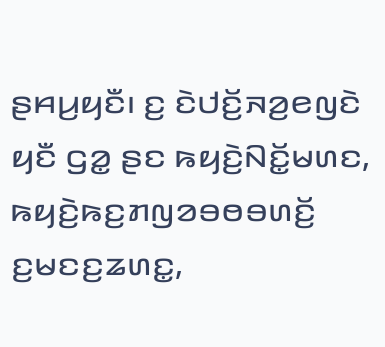ꤔꤌꤣ꤬ꤟꤢꤪ꤯ ꤢ꤬ ꤢꤧꤓꤢꤩ꤬ꤏꤤ꤬ꤕꤜꤢꤧ ꤟꤢꤪ ꤞꤤ꤭ ꤔꤢ ꤒꤟꤢꤧ꤬ꤡꤢꤩ꤭ꤗꤛꤢ, ꤒꤟꤢꤧ꤬ꤒꤢ꤬ꤊꤜꤤꤋꤥꤋꤛꤢꤩ꤬ ꤢ꤬ꤗꤢꤢ꤬ꤘꤛꤢ꤭,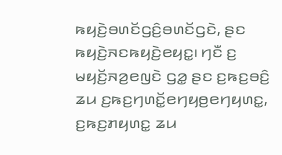ꤒꤟꤢꤧ꤬ꤋꤛꤢꤩꤞꤢꤨ꤬ꤋꤛꤢꤩꤞꤢꤧ, ꤔꤢ ꤒꤟꤢꤧ꤬ꤏꤢꤒꤟꤢꤧ꤬ꤕꤟꤢ꤭꤯ ꤚꤢꤪ ꤢ꤬ ꤗꤟꤢꤩ꤬ꤏꤤ꤬ꤕꤜꤢꤧ ꤞꤤ꤭ ꤔꤢ ꤢ꤬ꤒꤢ꤬ꤋꤢꤨ꤬ ꤘꤣ ꤢ꤬ꤒꤢ꤬ꤚꤛꤢꤩ꤭ꤕꤚꤟꤥ꤬ꤕꤚꤟꤛꤢ꤭, ꤢ꤬ꤒꤢ꤬ꤊꤟꤛꤢ꤭ ꤘꤣ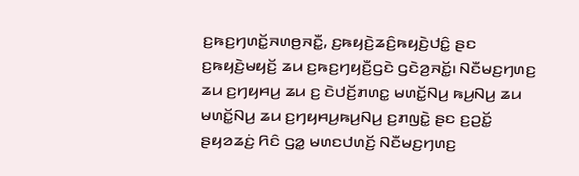ꤢ꤬ꤒꤢ꤬ꤚꤛꤢꤩ꤭ꤏꤛꤥ꤬ꤏꤢꤪ꤭, ꤢ꤬ꤒꤟꤢꤧ꤬ꤘꤢꤨ꤬ꤒꤟꤢꤧ꤬ꤓꤢꤨ꤭ ꤔꤢ ꤢ꤬ꤒꤟꤢꤧ꤬ꤗꤟꤢꤩ꤬ ꤘꤣ ꤢ꤬ꤒꤢ꤬ꤚꤟꤢꤪ꤬ꤞꤢꤧ ꤞꤢꤧꤤ꤬ꤏꤢꤩ꤭꤯ ꤡꤢꤪꤗꤢ꤬ꤚꤛꤢ꤬ ꤘꤣ ꤢ꤬ꤚꤟꤌꤣ꤬ ꤘꤣ ꤢ꤬ ꤢꤧꤓꤢꤩ꤬ꤊꤛꤢ꤭ ꤗꤛꤢꤩ꤭ꤡꤣ꤬ ꤒꤣ꤬ꤡꤣ꤬ ꤘꤣ ꤗꤛꤢꤩ꤭ꤡꤣ꤬ ꤘꤣ ꤢ꤬ꤚꤟꤌꤣ꤬ꤒꤣ꤬ꤡꤣ꤬ ꤢ꤬ꤊꤜꤢꤧ꤭ ꤔꤢ ꤢ꤬ꤑꤢꤩ꤭ ꤔꤟꤤꤘꤢꤦ꤬ ꤖꤢꤨ ꤞꤤ꤭ ꤗꤛꤢꤓꤛꤢꤩ꤬ ꤡꤢꤪꤗꤢ꤬ꤚꤛꤢ꤬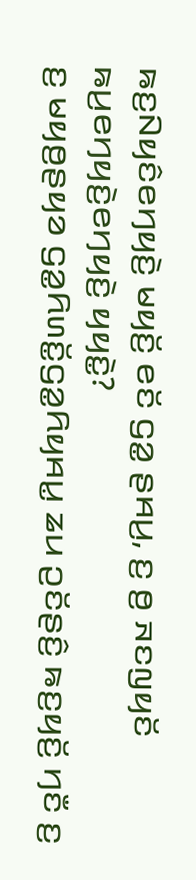ꤒꤢ꤬ꤡꤟꤢꤨꤕꤚꤟꤢꤧ꤬ ꤗꤟꤢꤩ꤬ ꤕꤢꤩ ꤞꤤ꤭ ꤔꤌꤣ꤬, ꤢ꤬ ꤥ꤬ ꤏꤢꤜꤟꤢꤩ ꤒꤣ꤬ꤕꤚꤟꤢꤧ꤬ꤕꤚꤟꤢꤧ꤬ ꤟꤟꤢꤧ꤭?
ꤢ꤬ ꤗꤟꤥ꤬ꤔꤟꤤ ꤞꤤ꤭ꤖꤛꤢꤩ꤭ꤞꤤ꤭ꤖꤟꤌꤣ꤭ ꤘꤣ ꤑꤢꤩꤔꤢꤨ꤬ ꤒꤢ꤬ꤟꤢꤩ꤬ ꤚꤢꤪ ꤢ꤬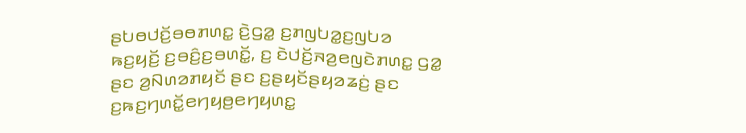ꤔꤝꤥꤓꤢꤩ꤬ꤋꤥꤊꤛꤢ꤭ ꤢꤧ꤬ꤞꤤ꤭ ꤢ꤬ꤊꤜꤝꤤ꤭ꤢ꤬ꤜꤝꤤ ꤒꤢ꤬ꤟꤢꤩ꤬ ꤢ꤬ꤋꤢꤨ꤬ꤢ꤬ꤋꤛꤢꤩ꤭, ꤢ꤬ ꤢꤧꤓꤢꤩ꤬ꤏꤤ꤬ꤕꤜꤢꤧꤊꤛꤢ꤭ ꤞꤤ꤭ ꤔꤢ ꤤ꤬ꤡꤛꤤꤊꤟꤢꤩ ꤔꤢ ꤢ꤬ꤔꤟꤢꤩꤔꤟꤤꤘꤢꤦ꤬ ꤔꤢ ꤢ꤬ꤒꤢ꤬ꤚꤛꤢꤩ꤭ꤕꤚꤟꤥ꤬ꤕꤚꤟꤛꤢ꤭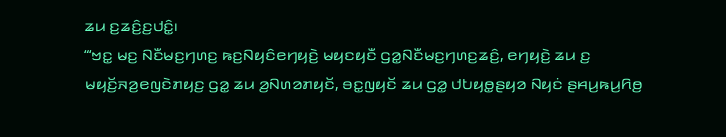ꤘꤣ ꤢ꤬ꤘꤢꤨ꤬ꤢ꤬ꤓꤢꤨ꤭꤯
“‘ꤠꤢ꤭ ꤗꤢ꤬ ꤡꤢꤪꤗꤢ꤬ꤚꤛꤢ꤬ ꤒꤢ꤬ꤡꤟꤢꤨꤕꤚꤟꤢꤧ꤬ ꤗꤟꤢꤟꤢꤪ ꤞꤤ꤭ꤡꤢꤪꤗꤢ꤬ꤚꤛꤢ꤬ꤘꤢꤨ꤬, ꤕꤚꤟꤢꤧ꤬ ꤘꤣ ꤢ꤬ ꤗꤟꤢꤩ꤬ꤏꤤ꤬ꤕꤜꤢꤧꤊꤟꤢ꤬ ꤞꤤ꤭ ꤘꤣ ꤤ꤬ꤡꤛꤤꤊꤟꤢꤩ, ꤋꤢ꤭ꤜꤟꤢꤩ ꤘꤣ ꤞꤤ꤭ ꤓꤝꤟꤥ꤭ꤔꤟꤤ ꤡꤟꤢꤦ ꤔꤌꤣ꤬ꤒꤣ꤬ꤖꤥ꤬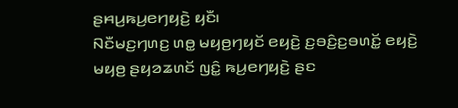ꤔꤌꤣ꤬ꤒꤣ꤬ꤕꤚꤟꤢꤧ꤬ ꤟꤢꤪ꤯
ꤡꤢꤪꤗꤢ꤬ꤚꤛꤢ꤬ ꤛꤥ꤭ ꤗꤟꤥ꤬ꤚꤟꤢꤩ ꤕꤟꤢꤧ꤬ ꤢ꤬ꤋꤢꤨ꤬ꤢ꤬ꤋꤛꤢꤩ꤭ ꤕꤟꤢꤧ꤬ ꤗꤟꤥ꤬ ꤔꤟꤤꤘꤛꤢꤩ ꤜꤢꤨ꤭ ꤒꤣ꤬ꤕꤚꤟꤢꤧ꤬ ꤔꤢ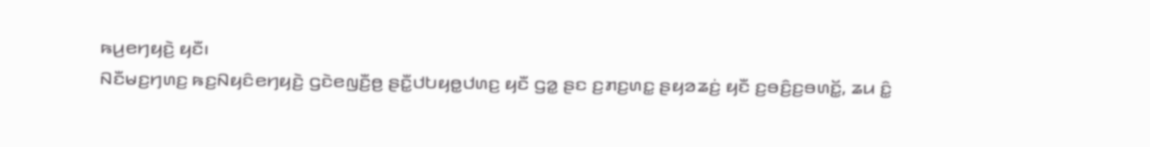ꤒꤣ꤬ꤕꤚꤟꤢꤧ꤬ ꤟꤢꤪ꤯
ꤡꤢꤪꤗꤢ꤬ꤚꤛꤢ꤬ ꤒꤢ꤬ꤡꤟꤢꤨꤕꤚꤟꤢꤧ꤬ ꤞꤢꤧꤕꤜꤢꤪ꤬ꤥ꤬ ꤔꤢꤪ꤭ꤓꤝꤟꤥ꤭ꤓꤛꤢ꤬ ꤟꤢꤪ ꤞꤤ꤭ ꤔꤢ ꤢ꤬ꤊꤢ꤬ꤛꤢ꤭ ꤔꤟꤤꤘꤢꤦ꤬ ꤟꤢꤪ ꤢ꤬ꤋꤢꤨ꤬ꤢ꤬ꤋꤛꤢꤩ꤭, ꤘꤣ ꤢꤨ꤭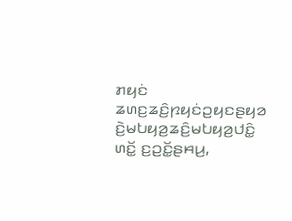ꤊꤟꤢꤦ ꤘꤛꤢ꤬ꤘꤢꤨ꤬ꤐꤟꤢꤦꤑꤟꤢꤔꤟꤤ ꤢꤧ꤬ꤗꤝꤟꤤ꤬ꤘꤢꤨ꤬ꤗꤝꤟꤤ꤬ꤓꤢꤨ꤭ ꤛꤢꤩ꤭ ꤢ꤬ꤑꤢꤩ꤭ꤔꤌꤣ꤬,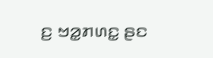ꤢ꤬ ꤠꤤ꤭ꤊꤛꤢ꤭ ꤔꤢ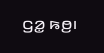ꤞꤤ꤭ ꤒꤥ꤬꤯